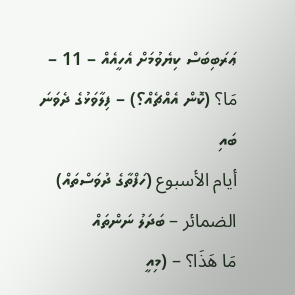ޢަރަބިބަސް ކިޔެވުމަށް އެހީއެއް – 11 –
مَا؟ (ކޮން އެއްޗެއް؟) – ފިލާވަޅުގެ ދެވަނަ ބައި
أيام الأسبوع (ހަފްތާގެ ދުވަސްތައް)
الضمائر – ބަދަލު ނަންތައް
مَا هَذَا؟ – (މިއީ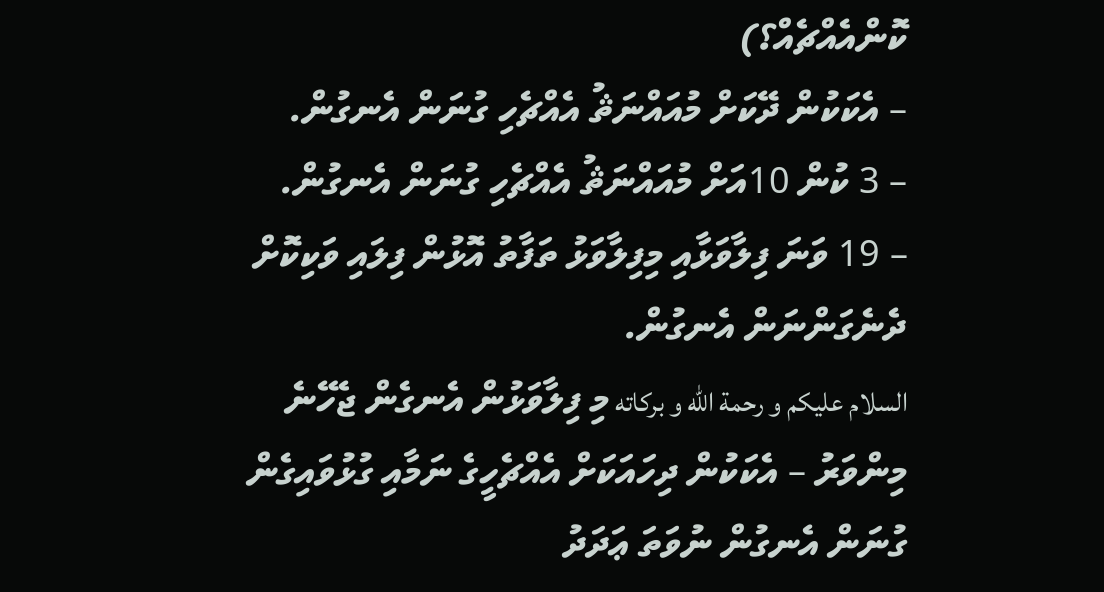ކޮންއެއްޗެއް؟)
– އެކަކުން ދޭކަށް މުއައްނަޘު އެއްޗެހި ގުނަން އެނގުން.
– 3 ކުން 10އަށް މުއައްނަޘު އެއްޗެހި ގުނަން އެނގުން.
– 19 ވަނަ ފިލާވަޅާއި މިފިލާވަޅު ތަފާތު އޮޅުން ފިލައި ވަކިކޮށް ދެނެގަންނަން އެނގުން.
السلام عليكم و رحمة الله و بركاته މި ފިލާވަޅުން އެނގެން ޖެހޭނެ މިންވަރު – އެކަކުން ދިހައަކަށް އެއްޗެހީގެ ނަމާއި ގުޅުވައިގެން ގުނަން އެނގުން ނުވަތަ ޢަދަދު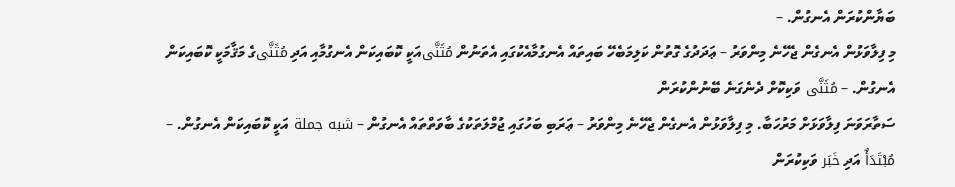ބަޔާންކުރަން އެނގުން. –
މި ފިލާވަޅުން އެނގެން ޖެހޭނެ މިންވަރު – ޢަދަދުގެ ގޮތުން ކަލިމަބެހޭ ބައިތައް އެނގުމާއެކުގައި އެތަނުން مُثَنَّىއަކީ ކޮބައިކަން އެނގުމާއި އަދި مُثَنَّىގެ މަޤާމަކީ ކޮބައިކަން އެނގުން. – مُثَنَّى ވަކިކޮށް ދެނެގަނެ ބޭނުންކުރަން
ސަތާރަވަނަ ފިލާވަޅަށް މަރުހަބާ. މި ފިލާވަޅުން އެނގެން ޖެހޭނެ މިންވަރު – ޢަރަބި ބަހުގައި ޖުމްލަތަކުގެ ބާވަތްތައް އެނގުން – شبه جملة އަކީ ކޮބައިކަން އެނގުން. – مُبْتَدَأٌ އަދި خَبَر ވަކިކުރަން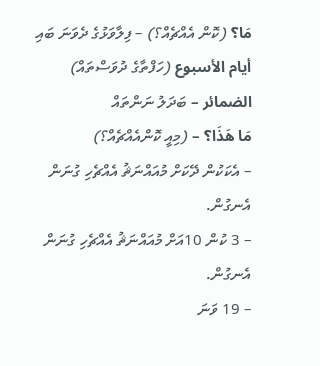مَا؟ (ކޮން އެއްޗެއް؟) – ފިލާވަޅުގެ ދެވަނަ ބައި
أيام الأسبوع (ހަފްތާގެ ދުވަސްތައް)
الضمائر – ބަދަލު ނަންތައް
مَا هَذَا؟ – (މިއީ ކޮންއެއްޗެއް؟)
– އެކަކުން ދޭކަށް މުއައްނަޘު އެއްޗެހި ގުނަން އެނގުން.
– 3 ކުން 10އަށް މުއައްނަޘު އެއްޗެހި ގުނަން އެނގުން.
– 19 ވަނަ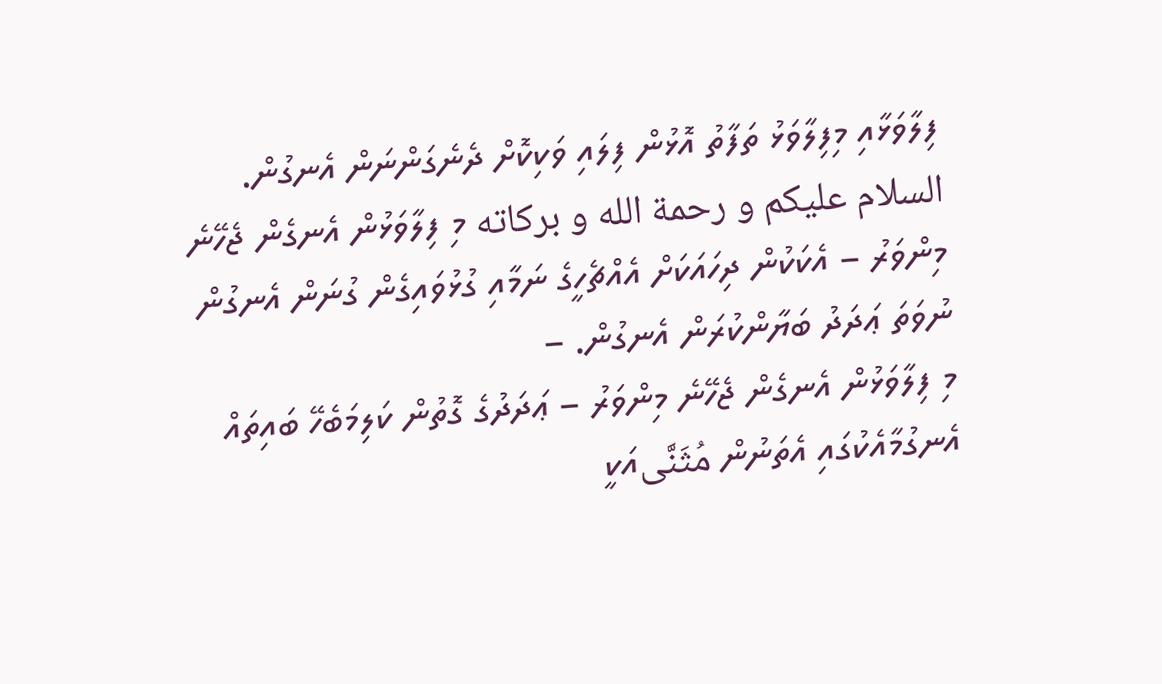ފިލާވަޅާއި މިފިލާވަޅު ތަފާތު އޮޅުން ފިލައި ވަކިކޮށް ދެނެގަންނަން އެނގުން.
السلام عليكم و رحمة الله و بركاته މި ފިލާވަޅުން އެނގެން ޖެހޭނެ މިންވަރު – އެކަކުން ދިހައަކަށް އެއްޗެހީގެ ނަމާއި ގުޅުވައިގެން ގުނަން އެނގުން ނުވަތަ ޢަދަދު ބަޔާންކުރަން އެނގުން. –
މި ފިލާވަޅުން އެނގެން ޖެހޭނެ މިންވަރު – ޢަދަދުގެ ގޮތުން ކަލިމަބެހޭ ބައިތައް އެނގުމާއެކުގައި އެތަނުން مُثَنَّىއަކީ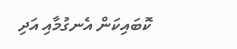ކޮބައިކަން އެނގުމާއި އަދި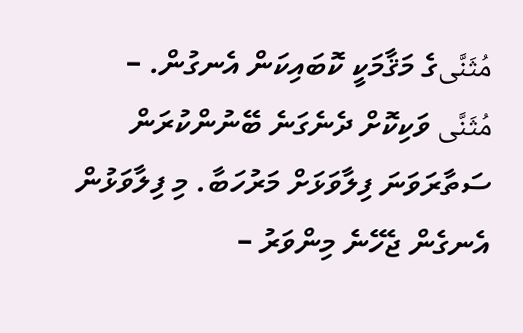مُثَنَّىގެ މަޤާމަކީ ކޮބައިކަން އެނގުން. – مُثَنَّى ވަކިކޮށް ދެނެގަނެ ބޭނުންކުރަން
ސަތާރަވަނަ ފިލާވަޅަށް މަރުހަބާ. މި ފިލާވަޅުން އެނގެން ޖެހޭނެ މިންވަރު –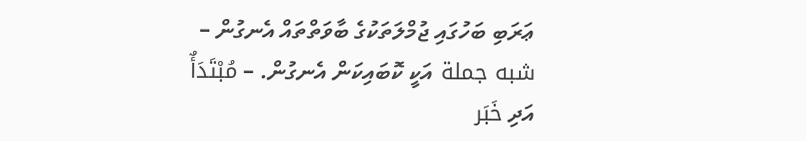ޢަރަބި ބަހުގައި ޖުމްލަތަކުގެ ބާވަތްތައް އެނގުން – شبه جملة އަކީ ކޮބައިކަން އެނގުން. – مُبْتَدَأٌ އަދި خَبَر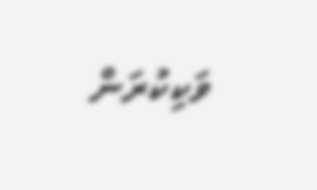ވަކިކުރަން